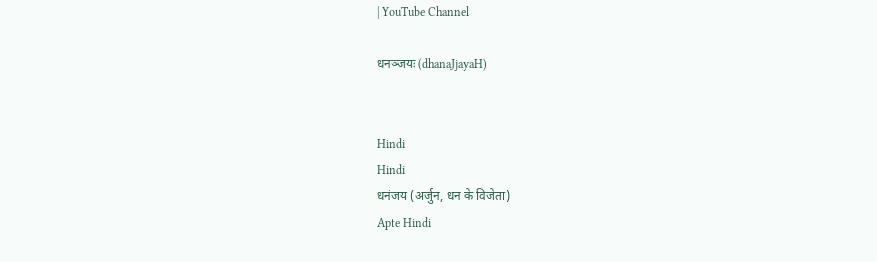| YouTube Channel

धनञ्जयः (dhanaJjayaH)


Hindi
Hindi
धनंजय (अर्जुन, धन के विजेता)
Apte Hindi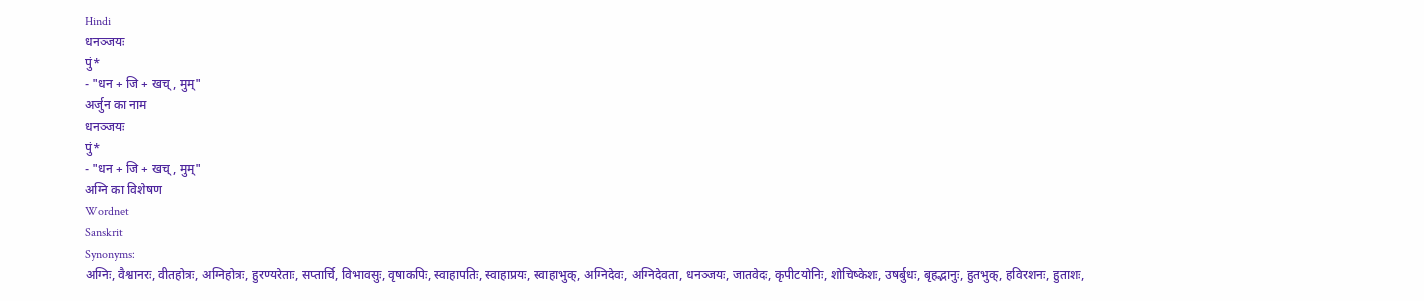Hindi
धनञ्जयः
पुं*
- "धन + जि + खच्, मुम्"
अर्जुन का नाम
धनञ्जयः
पुं*
- "धन + जि + खच्, मुम्"
अग्नि का विशेषण
Wordnet
Sanskrit
Synonyms:
अग्निः, वैश्वानरः, वीतहोत्रः, अग्निहोत्रः, हुरण्यरेताः, सप्तार्चि, विभावसुः, वृषाकपिः, स्वाहापतिः, स्वाहाप्रयः, स्वाहाभुक्, अग्निदेवः, अग्निदेवता, धनञ्जयः, जातवेदः, कृपीटयोनिः, शोचिष्केशः, उषर्बुधः, बृहद्भानुः, हुतभुक्, हविरशनः, हुताशः,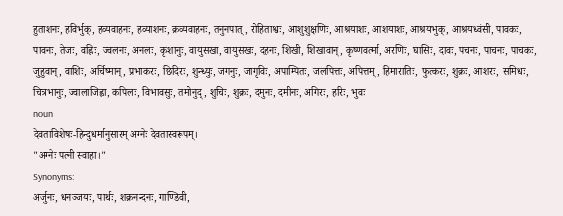हुताशनः, हविर्भुक्, हव्यवाहनः, हव्याशनः, क्रव्यवाहनः, तनुनपात्, रोहिताश्वः, आशुशुक्षणिः, आश्रयाशः, आशयाशः, आश्रयभुक्, आश्रयध्वंसी, पावकः, पावनः, तेजः, वह्निः, ज्वलनः, अनलः, कृशानुः, वायुसखा, वायुसखः, दहनः, शिखी, शिखावान्, कृष्णवर्त्मा, अरणिः, घासिः, दावः, पचनः, पाचनः, पाचकः, जुहुवान्, वाशिः, अर्चिष्मान्, प्रभाकरः, छिदिरः, शुन्ध्युः, जगनुः, जागृविः, अपाम्पितः, जलपित्तः, अपित्तम्, हिमारातिः, फुत्करः, शुक्रः, आशरः, समिधः, चित्रभानुः, ज्वालाजिह्वा, कपिलः, विभावसुः, तमोनुद्, शुचिः, शुक्रः, दमुनः, दमीनः, अगिरः, हरिः, भुवः
noun
देवताविशेषः-हिन्दुधर्मानुसारम् अग्नेः देवतास्वरूपम्।
"अग्नेः पत्नी स्वाहा।"
Synonyms:
अर्जुनः, धनञ्जयः, पार्थः, शक्रनन्दनः, गाण्डिवी,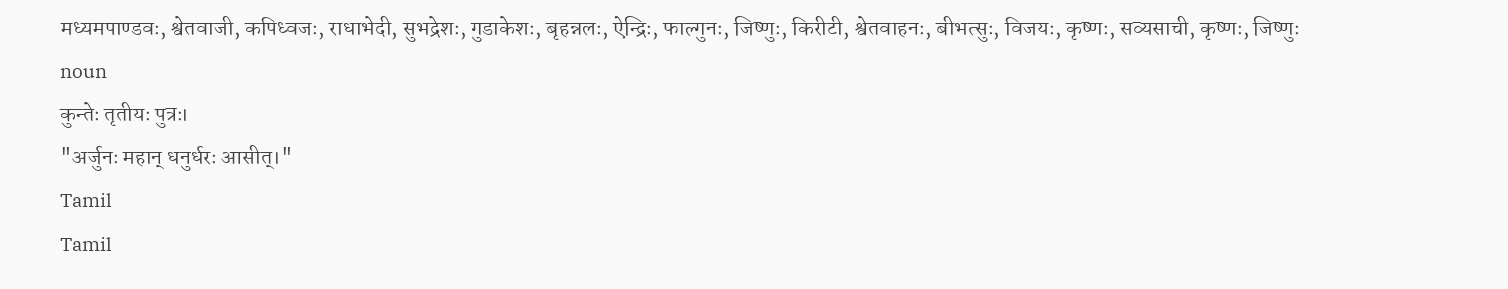मध्यमपाण्डवः, श्वेतवाजी, कपिध्वजः, राधाभेदी, सुभद्रेशः, गुडाकेशः, बृहन्नलः, ऐन्द्रिः, फाल्गुनः, जिष्णुः, किरीटी, श्वेतवाहनः, बीभत्सुः, विजयः, कृष्णः, सव्यसाची, कृष्णः, जिष्णुः
noun
कुन्तेः तृतीयः पुत्रः।
"अर्जुनः महान् धनुर्धरः आसीत्।"
Tamil
Tamil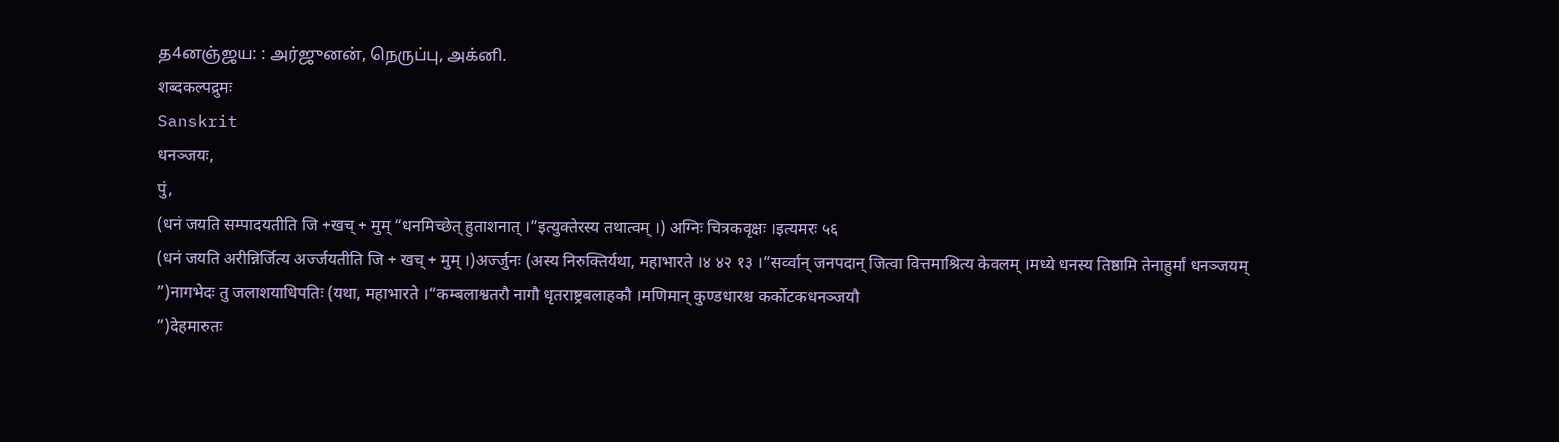த4னஞ்ஜய: : அர்ஜுனன், நெருப்பு, அக்னி.
शब्दकल्पद्रुमः
Sanskrit
धनञ्जयः,
पुं,
(धनं जयति सम्पादयतीति जि +खच् + मुम् “धनमिच्छेत् हुताशनात् ।”इत्युक्तेरस्य तथात्वम् ।) अग्निः चित्रकवृक्षः ।इत्यमरः ५६
(धनं जयति अरीन्निर्जित्य अर्ज्जयतीति जि + खच् + मुम् ।)अर्ज्जुनः (अस्य निरुक्तिर्यथा, महाभारते ।४ ४२ १३ ।“सर्व्वान् जनपदान् जित्वा वित्तमाश्रित्य केवलम् ।मध्ये धनस्य तिष्ठामि तेनाहुर्मां धनञ्जयम्
”)नागभेदः तु जलाशयाधिपतिः (यथा, महाभारते ।“कम्बलाश्वतरौ नागौ धृतराष्ट्रबलाहकौ ।मणिमान् कुण्डधारश्च कर्कोटकधनञ्जयौ
”)देहमारुतः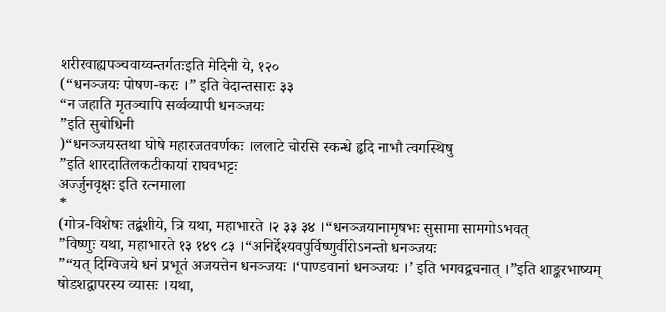शरीरवाह्यपञ्चवाय्वन्तर्गतःइति मेदिनी ये, १२०
(“धनञ्जयः पोषण-करः ।” इति वेदान्तसारः ३३
“न जहाति मृतञ्चापि सर्व्वव्यापी धनञ्जयः
”इति सुबोधिनी
)“धनञ्जयस्तथा घोषे महारजतवर्णकः ।ललाटे चोरसि स्कन्धे हृदि नाभौ त्वगस्थिषु
”इति शारदातिलकटीकायां राघवभट्टः
अर्ज्जुनवृक्षः इति रत्नमाला
*
(गोत्र-विशेषः तद्बंशीये, त्रि यथा, महाभारते ।२ ३३ ३४ ।“धनञ्जयानामृषभः सुसामा सामगोऽभवत्
”विष्णुः यथा, महाभारते १३ १४९ ८३ ।“अनिर्द्देश्यवपुर्विष्णुर्वीरोऽनन्तो धनञ्जयः
”“यत् दिग्विजये धनं प्रभूतं अजयत्तेन धनञ्जयः ।‘पाण्डवानां धनञ्जयः ।’ इति भगवद्वचनात् ।”इति शाङ्करभाष्यम्
षोडशद्वापरस्य व्यासः ।यथा,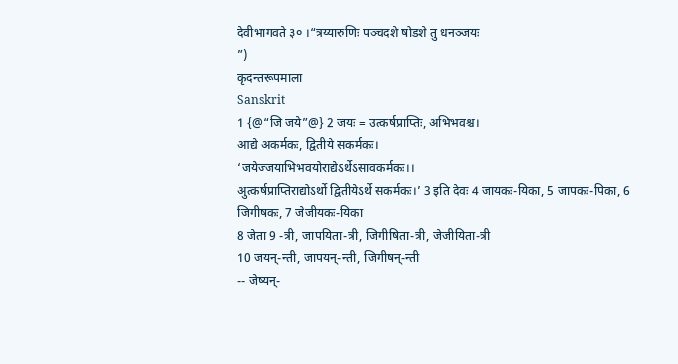देवीभागवते ३० ।“त्रय्यारुणिः पञ्चदशे षोडशे तु धनञ्जयः
”)
कृदन्तरूपमाला
Sanskrit
1 {@“जि जये”@} 2 जयः = उत्कर्षप्राप्तिः, अभिभवश्च।
आद्ये अकर्मकः, द्वितीये सकर्मकः।
‘जयेज्जयाभिभवयोराद्येऽर्थेऽसावकर्मकः।।
अुत्कर्षप्राप्तिराद्योऽर्थो द्वितीयेऽर्थे सकर्मकः।’ 3 इति देवः 4 जायकः-यिका, 5 जापकः-पिका, 6 जिगीषकः, 7 जेजीयकः-यिका
8 जेता 9 -त्री, जापयिता-त्री, जिगीषिता-त्री, जेजीयिता-त्री
10 जयन्-न्ती, जापयन्-न्ती, जिगीषन्-न्ती
-- जेष्यन्-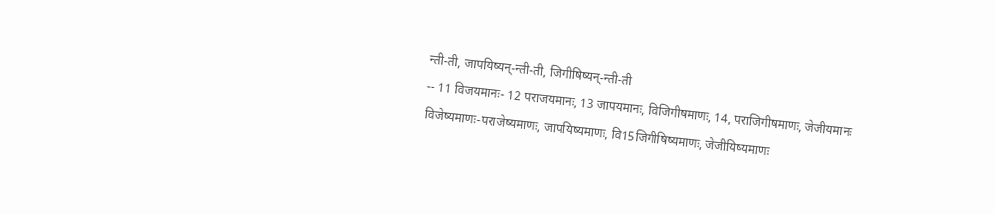न्ती-ती, जापयिष्यन्-न्ती-ती, जिगीषिष्यन्-न्ती-ती
-- 11 विजयमानः- 12 पराजयमानः, 13 जापयमानः, विजिगीषमाणः, 14, पराजिगीषमाणः, जेजीयमानः
विजेष्यमाणः-पराजेष्यमाणः, जापयिष्यमाणः, वि15जिगीषिष्यमाणः, जेजीयिष्यमाणः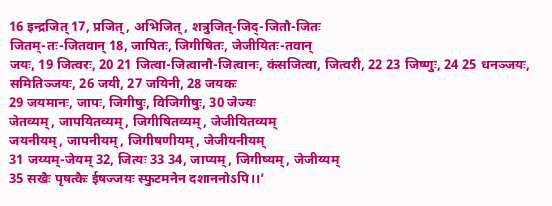16 इन्द्रजित् 17, प्रजित्, अभिजित्, शत्रुजित्-जिद्-जितौ-जितः
जितम्-तः-जितवान् 18, जापितः, जिगीषितः, जेजीयितः-तवान्
जयः, 19 जित्वरः, 20 21 जित्वा-जित्वानौ-जित्वानः, कंसजित्वा, जित्वरी, 22 23 जिष्णुः, 24 25 धनञ्जयः, समितिञ्जयः, 26 जयी, 27 जयिनी, 28 जयकः
29 जयमानः, जापः, जिगीषुः, विजिगीषुः, 30 जेज्यः
जेतव्यम्, जापयितव्यम्, जिगीषितव्यम्, जेजीयितव्यम्
जयनीयम्, जापनीयम्, जिगीषणीयम्, जेजीयनीयम्
31 जय्यम्-जेयम् 32, जित्यः 33 34, जाप्यम्, जिगीष्यम्, जेजीय्यम्
35 सखैः पृषत्कैः ईषज्जयः स्फुटमनेन दशाननोऽपि।।’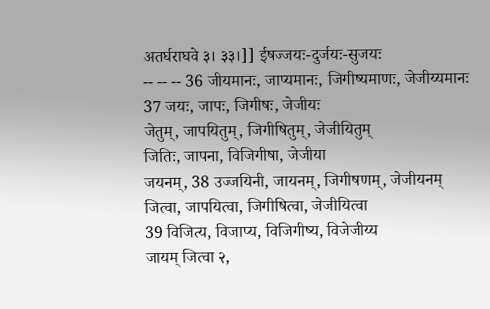अतर्घराघवे ३। ३३।]] ईषज्जयः-दुर्जयः-सुजयः
-- -- -- 36 जीयमानः, जाप्यमानः, जिगीष्यमाणः, जेजीय्यमानः
37 जयः, जापः, जिगीषः, जेजीयः
जेतुम्, जापयितुम्, जिगीषितुम्, जेजीयितुम्
जितिः, जापना, विजिगीषा, जेजीया
जयनम्, 38 उज्जयिनी, जायनम्, जिगीषणम्, जेजीयनम्
जित्वा, जापयित्वा, जिगीषित्वा, जेजीयित्वा
39 विजित्य, विजाप्य, विजिगीष्य, विजेजीय्य
जायम् जित्वा २,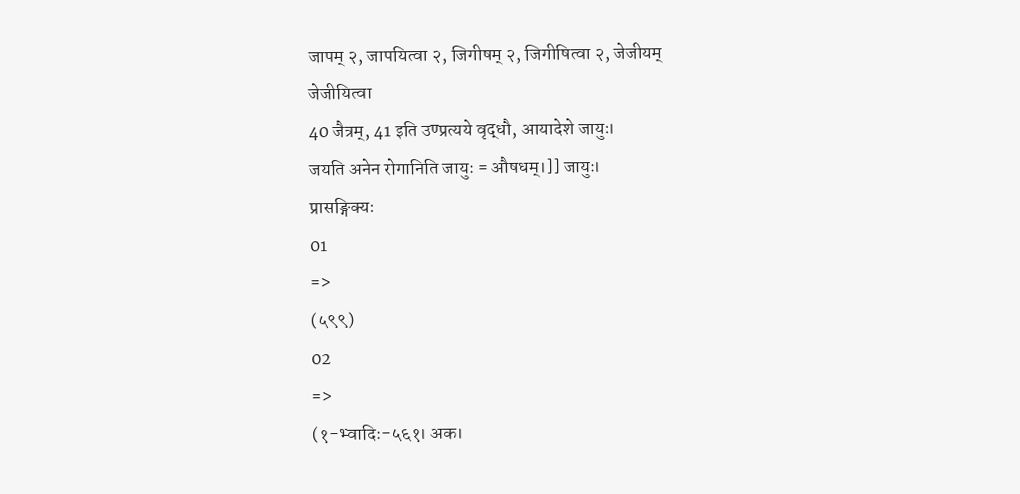जापम् २, जापयित्वा २, जिगीषम् २, जिगीषित्वा २, जेजीयम्
जेजीयित्वा
40 जैत्रम्, 41 इति उण्प्रत्यये वृद्धौ, आयादेशे जायुः।
जयति अनेन रोगानिति जायुः = औषधम्।]] जायुः।
प्रासङ्गिक्यः
01
=>
(५९९)
02
=>
(१-भ्वादिः-५६१। अक।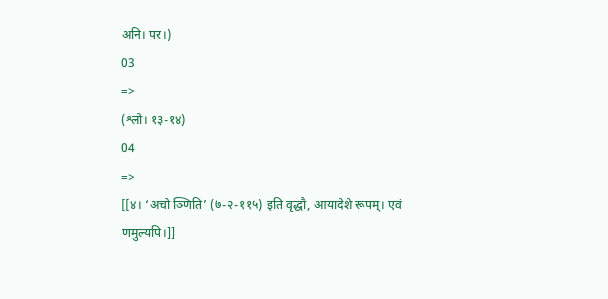अनि। पर।)
03
=>
(श्लो। १३-१४)
04
=>
[[४। ‘अचो ञ्णिति’ (७-२-११५) इति वृद्धौ, आयादेशे रूपम्। एवं णमुल्यपि।]]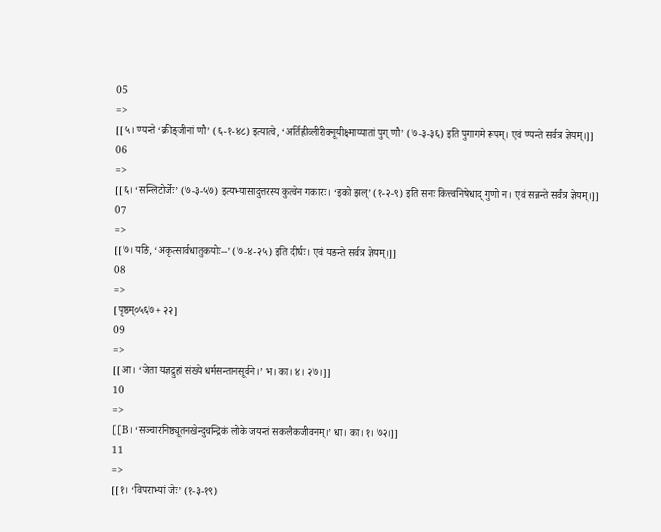05
=>
[[५। ण्यन्ते ‘क्रीङ्जीनां णौ’ (६-१-४८) इत्यात्वे, ‘अर्तिह्रीव्लीरीक्नूयीक्ष्माय्यातां पुग् णौ’ (७-३-३६) इति पुगागमे रूपम्। एवं ण्यन्ते सर्वत्र ज्ञेयम्।]]
06
=>
[[६। ‘सन्लिटोर्जेः’ (७-३-५७) इत्यभ्यासादुत्तरस्य कुत्वेन गकारः। ‘इको झल्’ (१-२-९) इति सनः कित्त्वनिषेधाद् गुणो न। एवं सन्नन्ते सर्वंत्र ज्ञेयम्।]]
07
=>
[[७। यङि, ‘अकृत्सार्वधातुकयोः--’ (७-४-२५) इति दीर्घः। एवं यङन्ते सर्वत्र ज्ञेयम्।]]
08
=>
[पृष्ठम्०५६७+ २२]
09
=>
[[आ। ‘जेता यज्ञद्रुहां संख्ये धर्मसन्तानसूर्वने।’ भ। का। ४। २७।]]
10
=>
[[B। ‘सञ्चारनिष्ठ्यूतनखेन्दुचन्द्रिकं लोके जयन्तं सकलैकजीवनम्।’ धा। का। १। ७२।]]
11
=>
[[१। ‘विपराभ्यां जेः’ (१-३-१९)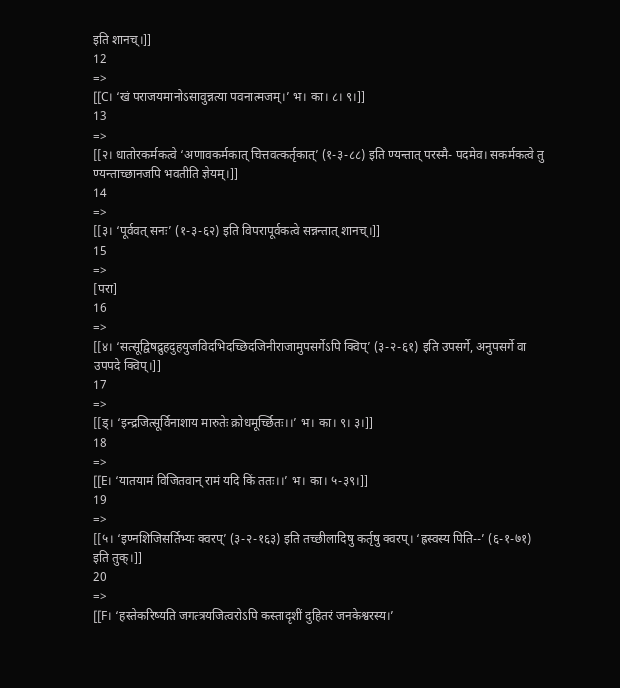इति शानच्।]]
12
=>
[[C। ‘खं पराजयमानोऽसावुन्नत्या पवनात्मजम्।’ भ। का। ८। ९।]]
13
=>
[[२। धातोरकर्मकत्वे ‘अणावकर्मकात् चित्तवत्कर्तृकात्’ (१-३-८८) इति ण्यन्तात् परस्मै- पदमेव। सकर्मकत्वे तु ण्यन्ताच्छानजपि भवतीति ज्ञेयम्।]]
14
=>
[[३। ‘पूर्ववत् सनः’ (१-३-६२) इति विपरापूर्वकत्वे सन्नन्तात् शानच्।]]
15
=>
[परा]
16
=>
[[४। ‘सत्सूद्विषद्रुहदुहयुजविदभिदच्छिदजिनीराजामुपसर्गेऽपि क्विप्’ (३-२-६१) इति उपसर्गे, अनुपसर्गे वा उपपदे क्विप्।]]
17
=>
[[ड्। ‘इन्द्रजित्सूर्विनाशाय मारुतेः क्रोधमूर्च्छितः।।’ भ। का। ९। ३।]]
18
=>
[[E। ‘यातयामं विजितवान् रामं यदि किं ततः।।’ भ। का। ५-३९।]]
19
=>
[[५। ‘इण्नशिजिसर्तिभ्यः क्वरप्’ (३-२-१६३) इति तच्छीलादिषु कर्तृषु क्वरप्। ‘ह्रस्वस्य पिति--’ (६-१-७१) इति तुक्।]]
20
=>
[[F। ‘हस्तेकरिष्यति जगत्त्रयजित्वरोऽपि कस्तादृशीं दुहितरं जनकेश्वरस्य।’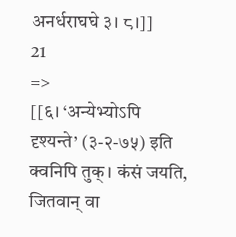अनर्धराघघे ३। ८।]]
21
=>
[[६। ‘अन्येभ्योऽपि दृश्यन्ते’ (३-२-७५) इति क्वनिपि तुक्। कंसं जयति, जितवान् वा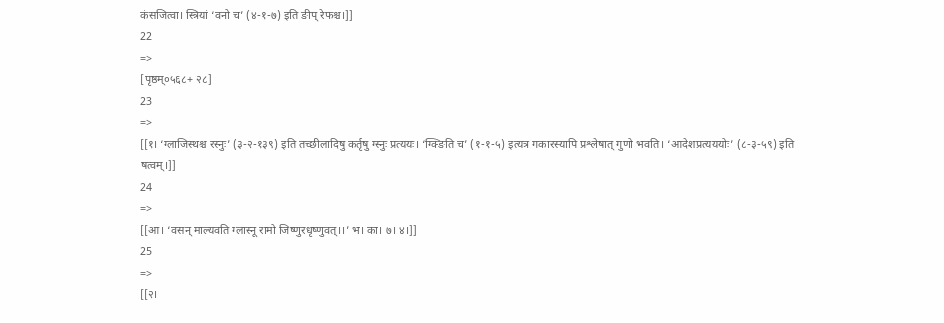कंसजित्वा। स्त्रियां ‘वनो च’ (४-१-७) इति ङीप् रेफश्च।]]
22
=>
[पृष्ठम्०५६८+ २८]
23
=>
[[१। ‘ग्लाजिस्थश्च रस्नुः’ (३-२-१३९) इति तच्छीलादिषु कर्तृषु ग्स्नुः प्रत्ययः। ‘ग्क्ङिति च’ (१-१-५) इत्यत्र गकारस्यापि प्रश्लेषात् गुणो भवति। ‘आदेशप्रत्यययोः’ (८-३-५९) इति षत्वम्।]]
24
=>
[[आ। ‘वसन् माल्यवति ग्लास्नू रामो जिष्णुरधृष्णुवत्।।’ भ। का। ७। ४।]]
25
=>
[[२।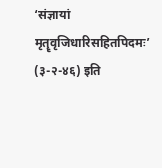‘संज्ञायां मृतॄवृजिधारिसहितपिदमः’ (३-२-४६) इति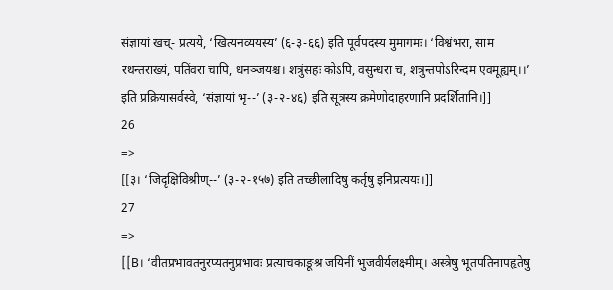संज्ञायां खच्- प्रत्यये, ‘खित्यनव्ययस्य’ (६-३-६६) इति पूर्वपदस्य मुमागमः। ‘विश्वंभरा, साम रथन्तराख्यं, पतिंवरा चापि, धनञ्जयश्च। शत्रुंसहः कोऽपि, वसुन्धरा च, शत्रुन्तपोऽरिन्दम एवमूह्यम्।।’ इति प्रक्रियासर्वस्वे, ‘संज्ञायां भृ--’ (३-२-४६) इति सूत्रस्य क्रमेणोदाहरणानि प्रदर्शितानि।]]
26
=>
[[३। ‘जिदृक्षिविश्रीण्--’ (३-२-१५७) इति तच्छीलादिषु कर्तृषु इनिप्रत्ययः।]]
27
=>
[[B। ‘वीतप्रभावतनुरप्यतनुप्रभावः प्रत्याचकाङूश्र जयिनीं भुजवीर्यलक्ष्मीम्। अस्त्रेषु भूतपतिनापहृतेषु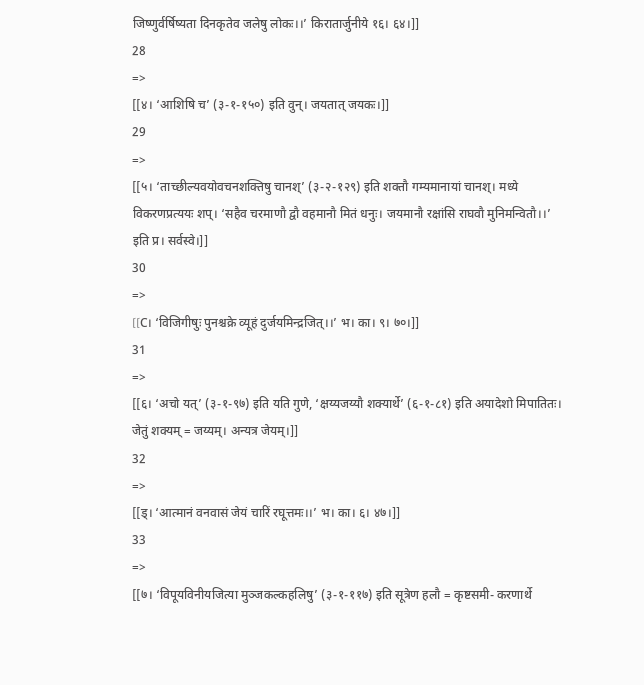जिष्णुर्वर्षिष्यता दिनकृतेव जलेषु लोकः।।’ किरातार्जुनीये १६। ६४।]]
28
=>
[[४। ‘आशिषि च’ (३-१-१५०) इति वुन्। जयतात् जयकः।]]
29
=>
[[५। ‘ताच्छील्यवयोवचनशक्तिषु चानश्’ (३-२-१२९) इति शक्तौ गम्यमानायां चानश्। मध्ये विकरणप्रत्ययः शप्। ‘सहैव चरमाणौ द्वौ वहमानौ मितं धनुः। जयमानौ रक्षांसि राघवौ मुनिमन्वितौ।।’ इति प्र। सर्वस्वे।]]
30
=>
[[C। ‘विजिगीषुः पुनश्चक्रे व्यूहं दुर्जयमिन्द्रजित्।।’ भ। का। ९। ७०।]]
31
=>
[[६। ‘अचो यत्’ (३-१-९७) इति यति गुणे, ‘क्षय्यजय्यौ शक्यार्थे’ (६-१-८१) इति अयादेशो मिपातितः। जेतुं शक्यम् = जय्यम्। अन्यत्र जेयम्।]]
32
=>
[[ड्। ‘आत्मानं वनवासं जेयं चारिं रघूत्तमः।।’ भ। का। ६। ४७।]]
33
=>
[[७। ‘विपूयविनीयजित्या मुञ्जकल्कहलिषु’ (३-१-११७) इति सूत्रेण हलौ = कृष्टसमी- करणार्थे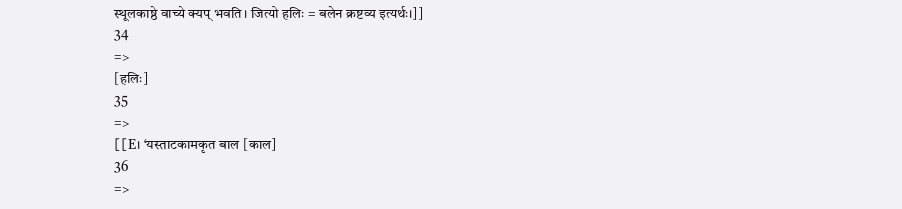स्थूलकाष्ठे वाच्ये क्यप् भवति। जित्यो हलिः = बलेन क्रष्टव्य इत्यर्थः।]]
34
=>
[हलिः]
35
=>
[[E। ‘यस्ताटकामकृत बाल [काल]
36
=>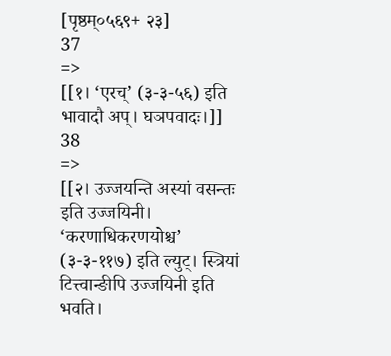[पृष्ठम्०५६९+ २३]
37
=>
[[१। ‘एरच्’ (३-३-५६) इति भावादौ अप्। घञपवादः।]]
38
=>
[[२। उज्जयन्ति अस्यां वसन्तः इति उज्जयिनी। ‘करणाधिकरणयोश्च’ (३-३-११७) इति ल्युट्। स्त्रियां टित्त्वान्ङीपि उज्जयिनी इति भवति।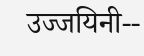उज्जयिनी--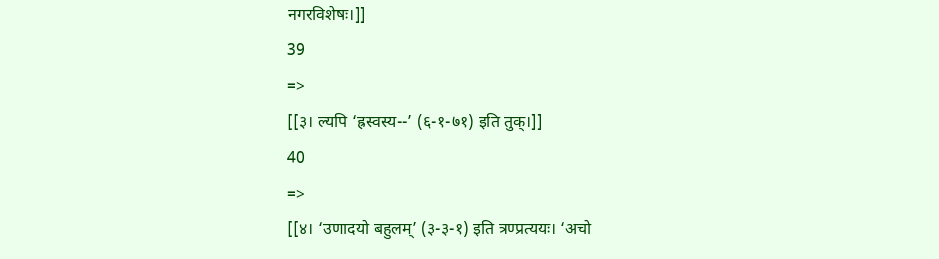नगरविशेषः।]]
39
=>
[[३। ल्यपि ‘ह्रस्वस्य--’ (६-१-७१) इति तुक्।]]
40
=>
[[४। ‘उणादयो बहुलम्’ (३-३-१) इति त्रण्प्रत्ययः। ‘अचो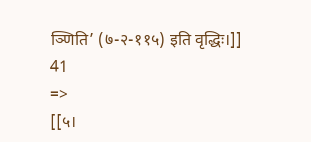ञ्णिति’ (७-२-११५) इति वृद्धिः।]]
41
=>
[[५।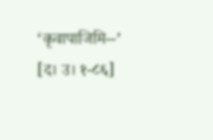‘कृवापाजिमि--’ [द। उ। १-८६]